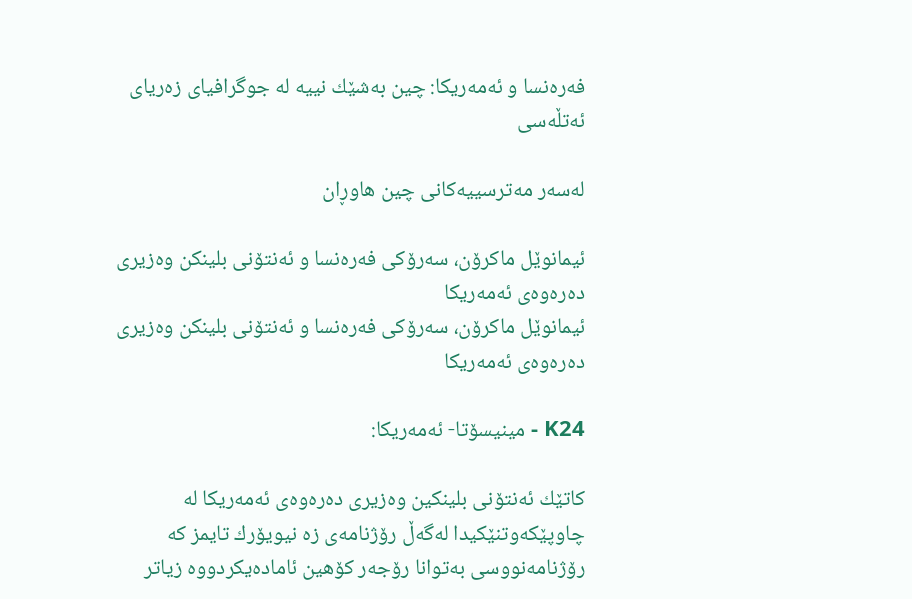فه‌ره‌نسا و ئه‌مه‌ریكا: چین به‌شێك نییه‌ له‌ جوگرافیای زه‌ریای ئه‌تڵه‌سی

له‌سه‌ر مه‌ترسییه‌كانی چین هاوڕان

ئیمانوێل ماكرۆن، سه‌رۆكی فه‌ره‌نسا و ئه‌نتۆنی بلینكن وه‌زیری ده‌ره‌وه‌ی ئه‌مه‌ریكا
ئیمانوێل ماكرۆن، سه‌رۆكی فه‌ره‌نسا و ئه‌نتۆنی بلینكن وه‌زیری ده‌ره‌وه‌ی ئه‌مه‌ریكا

K24 - مینیسۆتا- ئه‌مه‌ریكا:

كاتێك ئه‌نتۆنی بلینكین وه‌زیری ده‌ره‌وه‌ی ئه‌مه‌ریكا له‌ چاوپێكه‌وتنێكیدا له‌گه‌ڵ رۆژنامه‌ی زه‌ نیویۆرك تایمز كه‌ رۆژنامه‌نووسی به‌توانا رۆجه‌ر كۆهین ئاماده‌یكردووه‌ زیاتر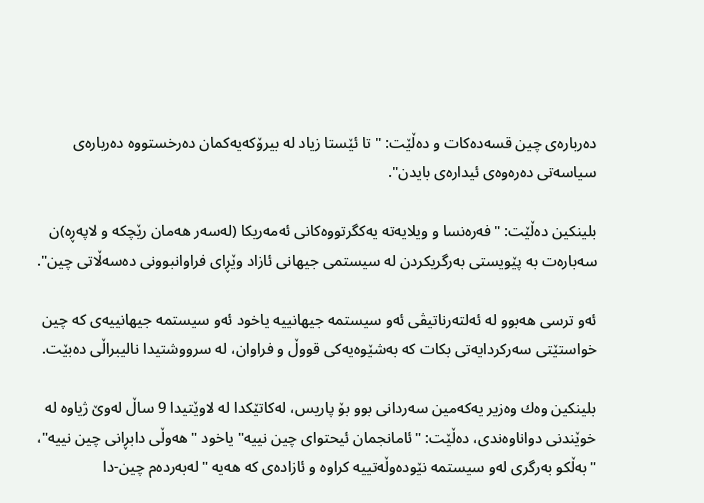ده‌رباره‌ی چین قسه‌ده‌كات و ده‌ڵێت: "تا ئێستا زیاد له‌ بیرۆكه‌یه‌كمان ده‌رخستووه‌ ده‌رباره‌ی سیاسه‌تی ده‌ره‌وه‌ی ئیداره‌ی بایدن".

بلینكین ده‌ڵێت: "فه‌ره‌نسا و ویلایه‌ته‌ یه‌كگرتووه‌كانی ئه‌مه‌ریكا (له‌سه‌ر هه‌مان رێچكه‌ و لاپه‌ڕه‌)ن سه‌باره‌ت به‌ پێویستی به‌رگریكردن له‌ سیستمی جیهانی ئازاد وێڕای فراوانبوونی ده‌سه‌ڵاتی چین".

ئه‌و ترسی هه‌بوو له‌ ئه‌لته‌رناتیڤی ئه‌و سیستمه‌ جیهانییه‌ یاخود ئه‌و سیستمه‌ جیهانییه‌ی كه‌ چین خواستێتی سه‌ركردایه‌تی بكات كه‌ به‌شێوه‌یه‌كی قووڵ و فراوان، له ‌سرووشتیدا نالیبراڵی ده‌بێت.

بلینكین وه‌ك وه‌زیر یه‌كه‌مین سه‌ردانی بوو بۆ پاریس، له‌كاتێكدا له‌ لاوێتیدا 9 ساڵ له‌وێ ژیاوه‌ له‌ خوێندنی دواناوه‌ندی، ده‌ڵێت: "ئامانجمان ئیحتوای چین نییه‌" یاخود "هه‌وڵی دابڕانی چین نییه‌"، "به‌ڵكو به‌رگری له‌و سیستمه‌ نێوده‌وڵه‌تییه‌ كراوه‌ و ئازاده‌ی كه‌ هه‌یه ‌"له‌به‌رده‌م چین-دا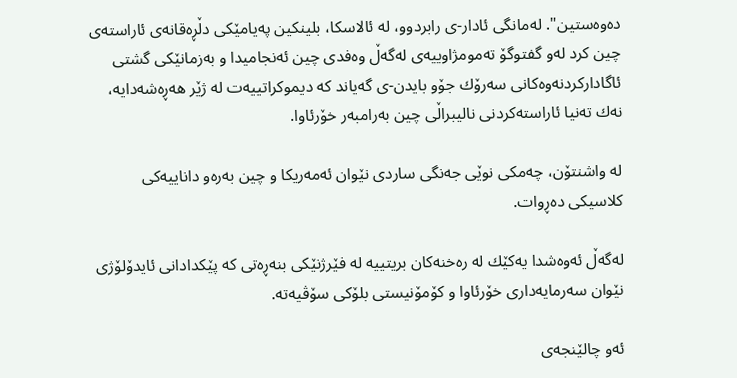ده‌وه‌ستین". له‌مانگی ئادار-ی رابردوو، له‌ ئالاسكا، بلینكین په‌یامێكی دڵڕه‌قانه‌ی ئاراسته‌ی چین كرد له‌و گفتوگۆ ته‌مومژاوییه‌ی له‌گه‌ڵ وه‌فدی چین ئه‌نجامیدا و به‌زمانێكی گشتی ئاگاداركردنه‌وه‌كانی سه‌رۆك جۆو بایدن-ی گه‌یاند كه‌ دیموكراتییه‌ت له‌ ژێر هه‌ڕه‌شه‌دایه‌، نه‌ك ته‌نیا ئاراسته‌كردنی نالیبراڵی چین به‌رامبه‌ر خۆرئاوا.

له‌ واشنتۆن، چه‌مكی نوێی جه‌نگی ساردی نێوان ئه‌مه‌ریكا و چین به‌ره‌و داناییه‌كی كلاسیكی ده‌ڕوات.

له‌گه‌ڵ ئه‌وه‌شدا یه‌كێك له‌ ره‌خنه‌كان بریتییه‌ له‌ فێرژنێكی بنه‌ڕه‌تی كه‌ پێكدادانی ئایدۆلۆژی نێوان سه‌رمایه‌داری خۆرئاوا و كۆمۆنیستی بلۆكی سۆڤیه‌ته‌.

ئه‌و چالێنجه‌ی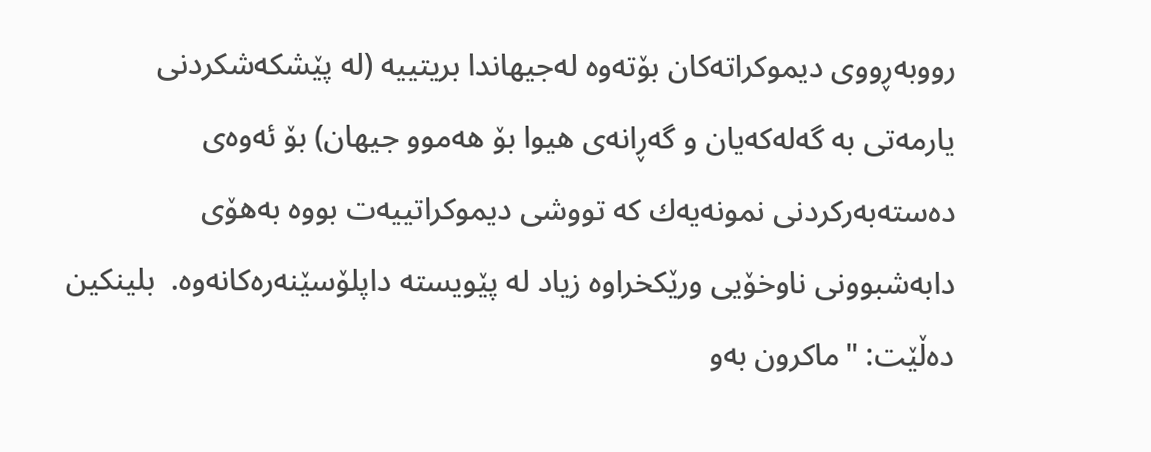رووبه‌ڕووی دیموكراته‌كان بۆته‌وه‌ له‌جیهاندا بریتییه ‌(له‌ پێشكه‌شكردنی یارمه‌تی به‌ گه‌له‌كه‌یان و گه‌ڕانه‌ی هیوا بۆ هه‌موو جیهان) بۆ ئه‌وه‌ی ده‌سته‌به‌ركردنی نمونه‌یه‌ك كه‌ تووشی دیموكراتییه‌ت بووه‌ به‌هۆی دابه‌شبوونی ناوخۆیی ورێكخراوه‌ زیاد له‌ پێویسته‌ داپلۆسێنه‌ره‌كانه‌وه‌.  بلینكین ده‌ڵێت: "ماكرون به‌و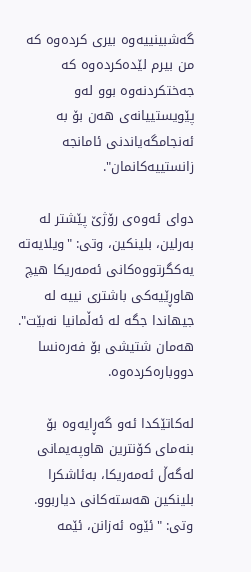گه‌شبینییه‌وه‌ بیری كرده‌وه‌ كه‌ من بیرم لێده‌كرده‌وه‌ كه‌ جه‌ختكردنه‌وه‌ بوو له‌و پێویستییانه‌ی هه‌ن بۆ به‌ ئه‌نجامگه‌یاندنی ئامانجه‌ زانستییه‌كانمان".

دوای ئه‌وه‌ی رۆژێ پێشتر له‌ به‌رلین، بلینكین، وتی: "ویلایه‌ته‌ یه‌كگرتووه‌كانی ئه‌مه‌ریكا هیچ هاوڕێیه‌كی باشتری نییه‌ له‌ جیهاندا جگه‌ له‌ ئه‌ڵمانیا نه‌بێت". هه‌مان شتیشی بۆ فه‌ره‌نسا دووباره‌كرده‌وه‌.

له‌كاتێكدا ئه‌و گه‌ڕایه‌وه‌ بۆ بنه‌مای كۆنترین هاوپه‌یمانی له‌گه‌ڵ ئه‌مه‌ریكا، به‌ئاشكرا بلینكین هه‌سته‌كانی دیاربوو. وتی: "ئێوه‌ ئه‌زانن، ئێمه‌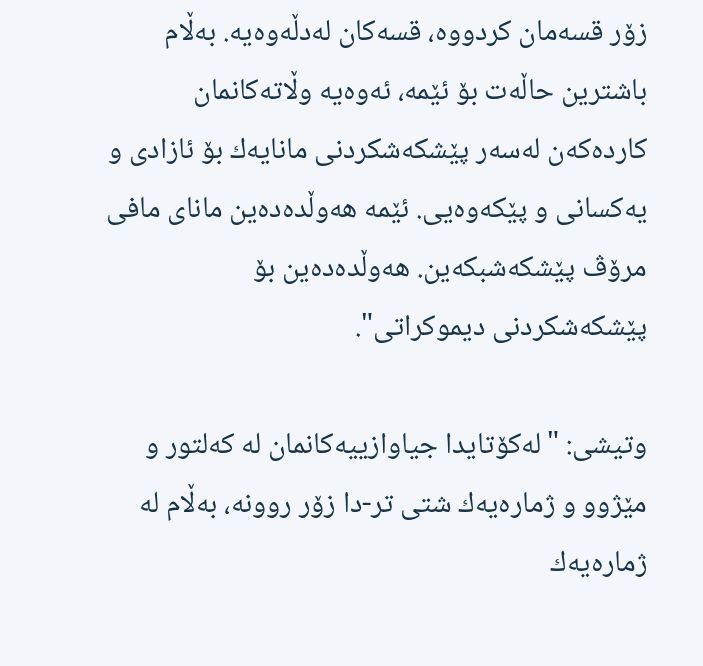زۆر قسه‌مان كردووه‌، قسه‌كان له‌دڵه‌وه‌یه‌. به‌ڵام باشترین حاڵه‌ت بۆ ئێمه‌، ئه‌وه‌یه‌ وڵاته‌كانمان كارده‌كه‌ن له‌سه‌ر پێشكه‌شكردنی مانایه‌ك بۆ ئازادی و یه‌كسانی و پێكه‌وه‌یی. ئێمه‌ هه‌وڵده‌ده‌ین مانای مافی مرۆڤ پێشكه‌شبكه‌ین. هه‌وڵده‌ده‌ین بۆ پێشكه‌شكردنی دیموكراتی".

وتیشی: "له‌كۆتایدا جیاوازییه‌كانمان له‌ كه‌لتور و مێژوو و ژماره‌یه‌ك شتی تر-دا زۆر روونه‌، به‌ڵام له‌ ژماره‌یه‌ك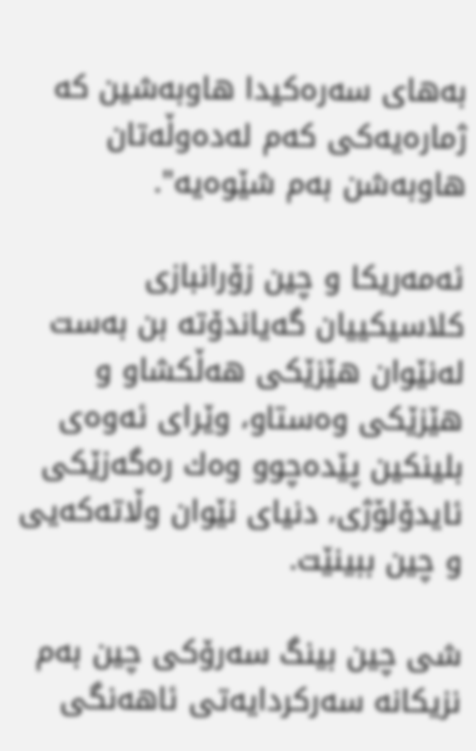به‌های سه‌ره‌كیدا هاوبه‌شین كه‌ ژماره‌یه‌كی كه‌م له‌ده‌وڵه‌تان هاوبه‌شن به‌م شێوه‌یه‌".

ئه‌مه‌ریكا و چین زۆرانبازی كلاسیكییان گه‌یاندۆته‌ بن به‌ست له‌نێوان هێزێكی هه‌ڵكشاو و هێزێكی وه‌ستاو، وێرای ئه‌وه‌ی بلینكین پێده‌چوو وه‌ك ره‌گه‌زێكی ئایدۆلۆژی، دنیای نێوان وڵاته‌كه‌یی و چین ببینێت.

شی چین بینگ سه‌رۆكی چین به‌م نزیكانه‌ سه‌ركردایه‌تی ئاهه‌نگی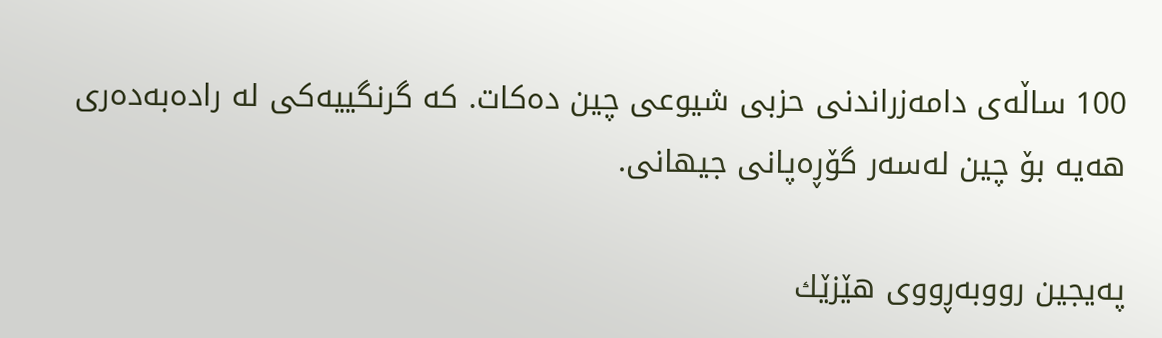100 ساڵه‌ی دامه‌زراندنی حزبی شیوعی چین ده‌كات. كه‌ گرنگییه‌كی له‌ راده‌به‌ده‌ری هه‌یه‌ بۆ چین له‌سه‌ر گۆڕه‌پانی جیهانی.

په‌یجین رووبه‌ڕووی هێزێك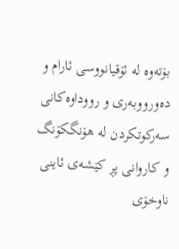بۆته‌وه‌ له‌ ئۆقیانووسی ئارام و ده‌ورووبه‌ری و رووداوه‌كانی سه‌ركوتكردن له‌ هۆنگكۆنگ و كاروانی پڕ كێشه‌ی ئاینی ناوخۆی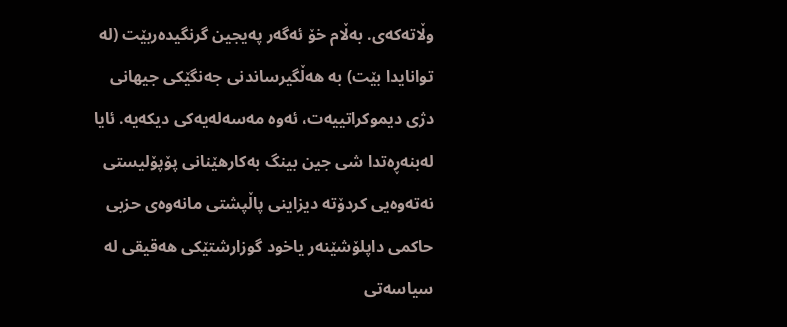وڵاته‌كه‌ی. به‌ڵام خۆ ئه‌گه‌ر په‌یجین گرنگیده‌ربێت (له‌ توانایدا بێت) به‌ هه‌ڵگیرساندنی جه‌نگێكی جیهانی دژی دیموكراتییه‌ت، ئه‌وه‌ مه‌سه‌له‌یه‌كی دیكه‌یه‌. ئایا له‌بنه‌ڕه‌تدا شی جین بینگ به‌كارهێنانی پۆپۆلیستی نه‌ته‌وه‌یی كردۆته‌ دیزاینی پاڵپشتی مانه‌وه‌ی حزبی حاكمی داپلۆشێنه‌ر یاخود گوزارشتێكی هه‌قیقی له‌ سیاسه‌تی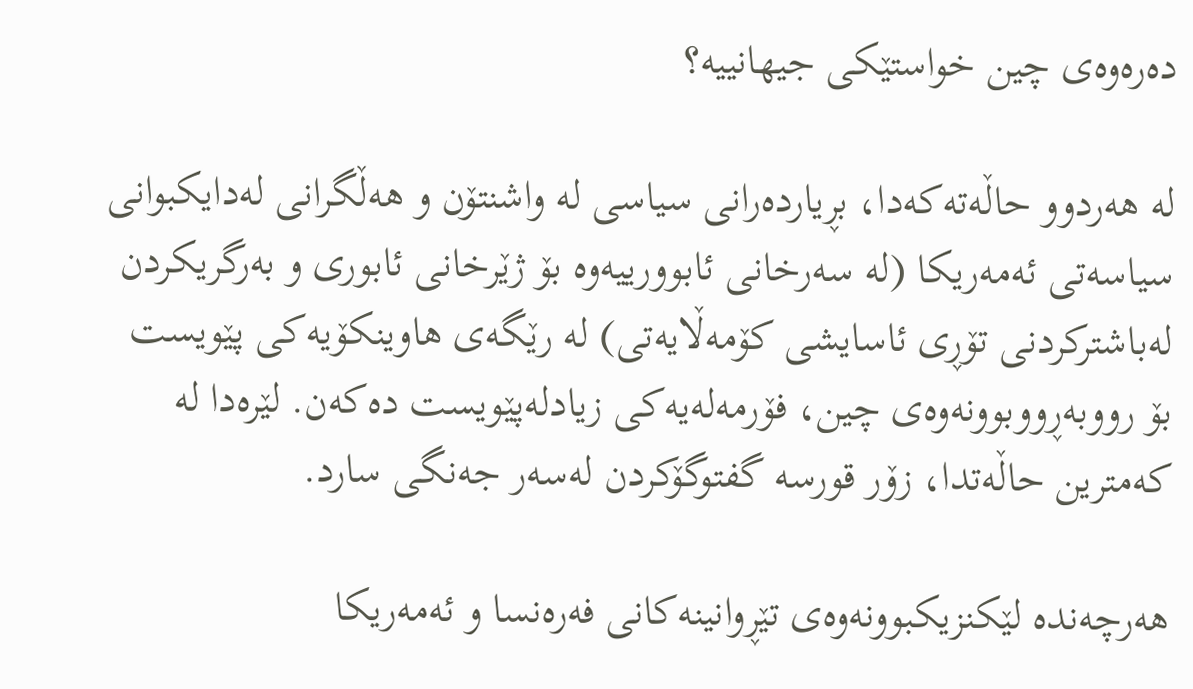ده‌ره‌وه‌ی چین خواستێكی جیهانییه‌؟

له‌ هه‌ردوو حاڵه‌ته‌كه‌دا، بڕیارده‌رانی سیاسی له‌ واشنتۆن و هه‌ڵگرانی له‌دایكبوانی سیاسه‌تی ئه‌مه‌ریكا (له‌ سه‌رخانی ئابوورییه‌وه‌ بۆ ژێرخانی ئابوری و به‌رگریكردن له‌باشتركردنی تۆڕی ئاسایشی كۆمه‌ڵایه‌تی) له‌ رێگه‌ی هاوینكۆیه‌كی پێویست بۆ رووبه‌ڕووبوونه‌وه‌ی چین، فۆرمه‌له‌یه‌كی زیادله‌پێویست ده‌كه‌ن. لێره‌دا له‌ كه‌مترین حاڵه‌تدا، زۆر قورسه‌ گفتوگۆكردن له‌سه‌ر جه‌نگی سارد.

هه‌رچه‌نده‌ لێكنزیكبوونه‌وه‌ی تێڕوانینه‌كانی فه‌ره‌نسا و ئه‌مه‌ریكا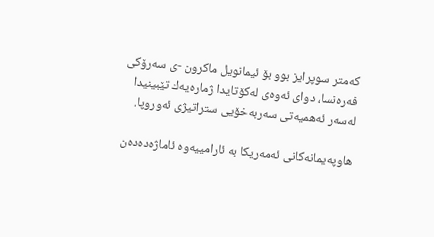كه‌متر سوپرایز بوو بۆ ئیمانویل ماكرون -ی سه‌رۆكی فه‌ره‌نسا، دوای ئه‌وه‌ی له‌كۆتایدا ژماره‌یه‌ك تێبینیدا له‌سه‌ر ئه‌همیه‌تی سه‌ربه‌خۆیی ستراتیژی ئه‌وروپا.

هاوپه‌یمانه‌كانی ئه‌مه‌ریكا به‌ ئارامییه‌وه‌ ئاماژه‌ده‌ده‌ن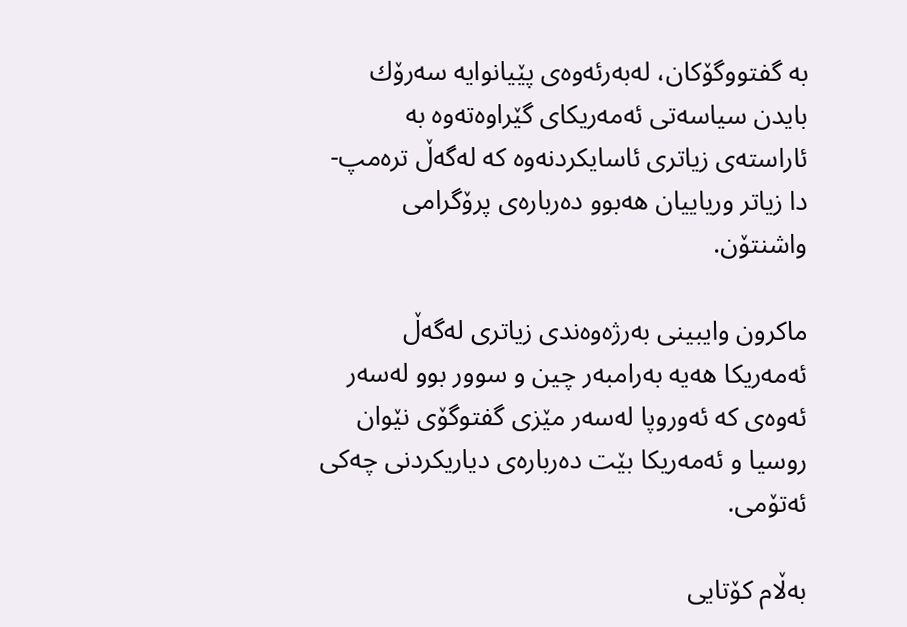به‌ گفتووگۆكان، له‌به‌رئه‌وه‌ی پێیانوایه‌ سه‌رۆك بایدن سیاسه‌تی ئه‌مه‌ریكای گێراوه‌ته‌وه‌ به‌ ئاراسته‌ی زیاتری ئاسایكردنه‌وه‌ كه‌ له‌گه‌ڵ تره‌مپ-دا زیاتر وریاییان هه‌بوو ده‌رباره‌ی پرۆگرامی واشنتۆن.

ماكرون وایبینی به‌رژه‌وه‌ندی زیاتری له‌گه‌ڵ ئه‌مه‌ریكا هه‌یه‌ به‌رامبه‌ر چین و سوور بوو له‌سه‌ر ئه‌وه‌ی كه‌ ئه‌وروپا له‌سه‌ر مێزی گفتوگۆی نێوان روسیا و ئه‌مه‌ریكا بێت ده‌رباره‌ی دیاریكردنی چه‌كی ئه‌تۆمی.

به‌ڵام كۆتایی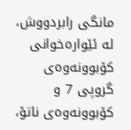مانگی رابردووش، له‌ ئێواره‌خوانی كۆبوونه‌وه‌ی گروپی 7 و كۆبوونه‌وه‌ی ناتۆ،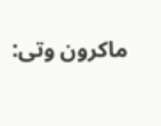ماكرون وتی: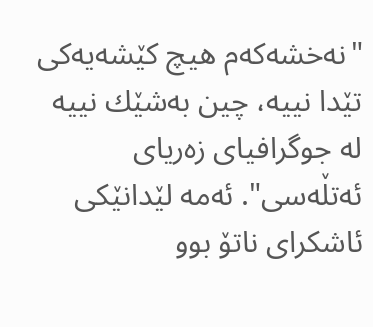"نه‌خشه‌كه‌م هیچ كێشه‌یه‌كی تێدا نییه‌، چین به‌شێك نییه‌ له‌ جوگرافیای زه‌ریای ئه‌تڵه‌سی". ئه‌مه‌ لێدانێكی ئاشكرای ناتۆ بوو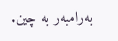به‌رامبه‌ر به‌ چین.